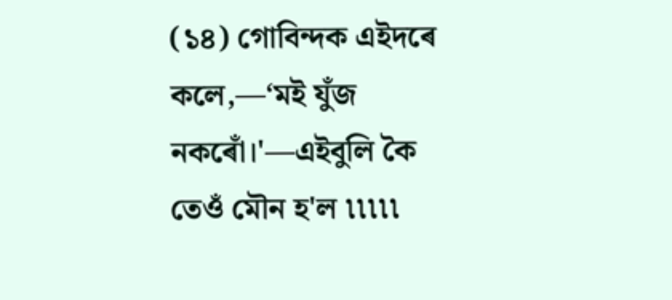(১৪) গোবিন্দক এইদৰে কলে,—‘মই যুঁজ নকৰোঁ।'—এইবুলি কৈ তেওঁ মৌন হ'ল ৷৷৷৷৷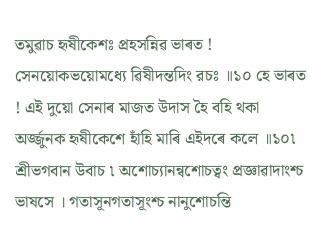তমুৱাচ হৃষীকেশঃ প্রহসন্নিৱ ভাৰত ! সেনয়োকভয়োমধ্যে ৱিষীদন্তদিং রচঃ ॥১০ হে ভাৰত ! এই দুয়ো সেনাৰ মাজত উদাস হৈ বহি থকা অৰ্জ্জুনক হৃষীকেশে হাঁহি মাৰি এইদৰে কলে ॥১০৷ শ্রীভগবান উবাচ ৷ অশোচ্যানন্বশোচত্বং প্রজ্ঞাৱাদাংশ্চ ভাষসে । গতাসূনগতাসূংশ্চ নানুশোচন্তি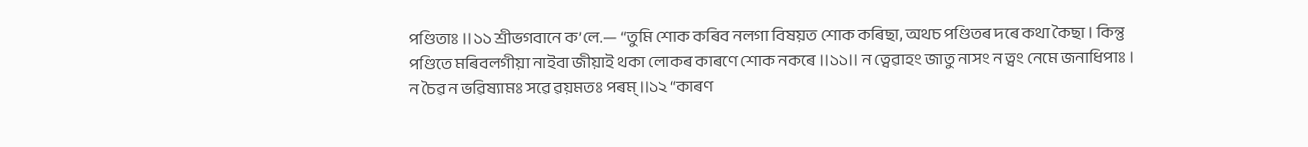পণ্ডিতাঃ ॥১১ শ্রীভগবানে ক’লে.— “তুমি শোক কৰিব নলগা বিষয়ত শোক কৰিছা, অথচ পণ্ডিতৰ দৰে কথা কৈছা । কিন্তু পণ্ডিতে মৰিবলগীয়া নাইবা জীয়াই থকা লোকৰ কাৰণে শোক নকৰে ॥১১॥ ন ত্বেৱাহং জাতু নাসং ন ত্বং নেমে জনাধিপাঃ । ন চৈৱ ন ভৱিষ্যামঃ সৱে ৱয়মতঃ পৰম্ ॥১২ “কাৰণ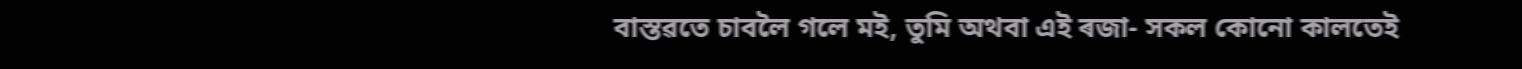বাস্তৱতে চাবলৈ গলে মই, তুমি অথবা এই ৰজা- সকল কোনো কালতেই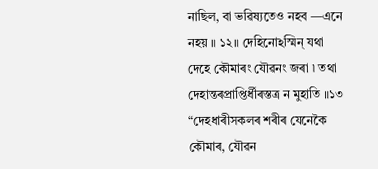নাছিল, বা ভৱিষ্যতেও নহব —এনে নহয় ॥ ১২॥ দেহিনোঽস্মিন্ যথা দেহে কৌমাৰং যৌৱনং জৰা ৷ তথা দেহান্তৰপ্ৰাপ্তিৰ্ধীৰস্তত্ৰ ন মুহাতি ॥১৩ “দেহধাৰীসকলৰ শৰীৰ যেনেকৈ কৌমাৰ, যৌৱন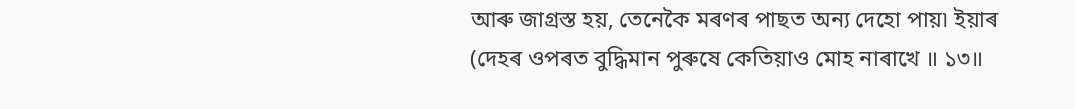আৰু জাগ্রস্ত হয়, তেনেকৈ মৰণৰ পাছত অন্য দেহো পায়৷ ইয়াৰ (দেহৰ ওপৰত বুদ্ধিমান পুৰুষে কেতিয়াও মোহ নাৰাখে ॥ ১৩॥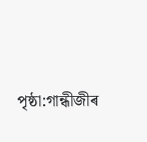পৃষ্ঠা:গান্ধীজীৰ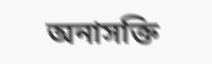অনাসক্তি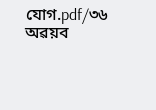যোগ.pdf/৩৬
অৱয়ব